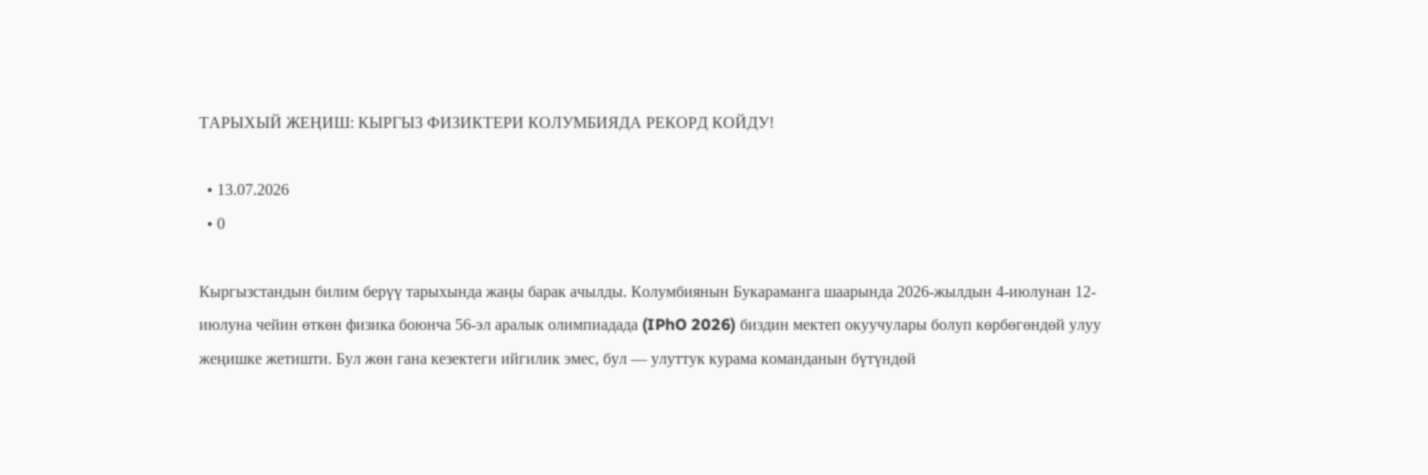ТАРЫХЫЙ ЖЕҢИШ: КЫРГЫЗ ФИЗИКТЕРИ КОЛУМБИЯДА РЕКОРД КОЙДУ!

  • 13.07.2026
  • 0

Кыргызстандын билим берүү тарыхында жаңы барак ачылды. Колумбиянын Букараманга шаарында 2026-жылдын 4-июлунан 12-июлуна чейин өткөн физика боюнча 56-эл аралык олимпиадада (IPhO 2026) биздин мектеп окуучулары болуп көрбөгөндөй улуу жеңишке жетишти. Бул жөн гана кезектеги ийгилик эмес, бул — улуттук курама команданын бүтүндөй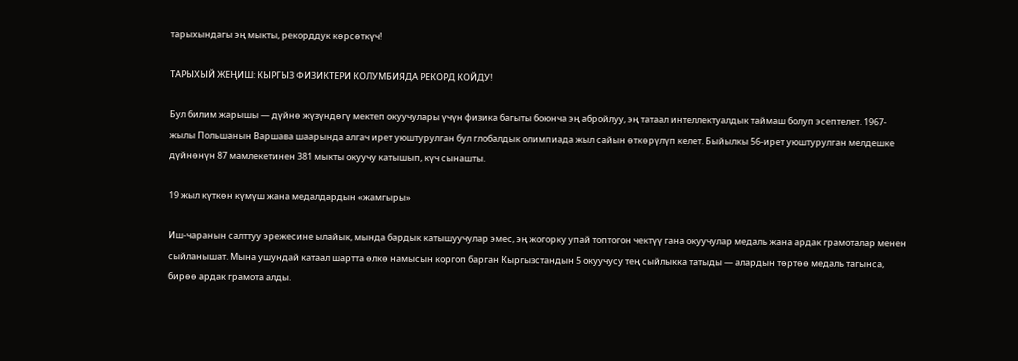тарыхындагы эң мыкты, рекорддук көрсөткүч!

ТАРЫХЫЙ ЖЕҢИШ: КЫРГЫЗ ФИЗИКТЕРИ КОЛУМБИЯДА РЕКОРД КОЙДУ!

Бул билим жарышы — дүйнө жүзүндөгү мектеп окуучулары үчүн физика багыты боюнча эң абройлуу, эң татаал интеллектуалдык таймаш болуп эсептелет. 1967-жылы Польшанын Варшава шаарында алгач ирет уюштурулган бул глобалдык олимпиада жыл сайын өткөрүлүп келет. Быйылкы 56-ирет уюштурулган мелдешке дүйнөнүн 87 мамлекетинен 381 мыкты окуучу катышып, күч сынашты.

19 жыл күткөн күмүш жана медалдардын «жамгыры»

Иш-чаранын салттуу эрежесине ылайык, мында бардык катышуучулар эмес, эң жогорку упай топтогон чектүү гана окуучулар медаль жана ардак грамоталар менен сыйланышат. Мына ушундай катаал шартта өлкө намысын коргоп барган Кыргызстандын 5 окуучусу тең сыйлыкка татыды — алардын төртөө медаль тагынса, бирөө ардак грамота алды.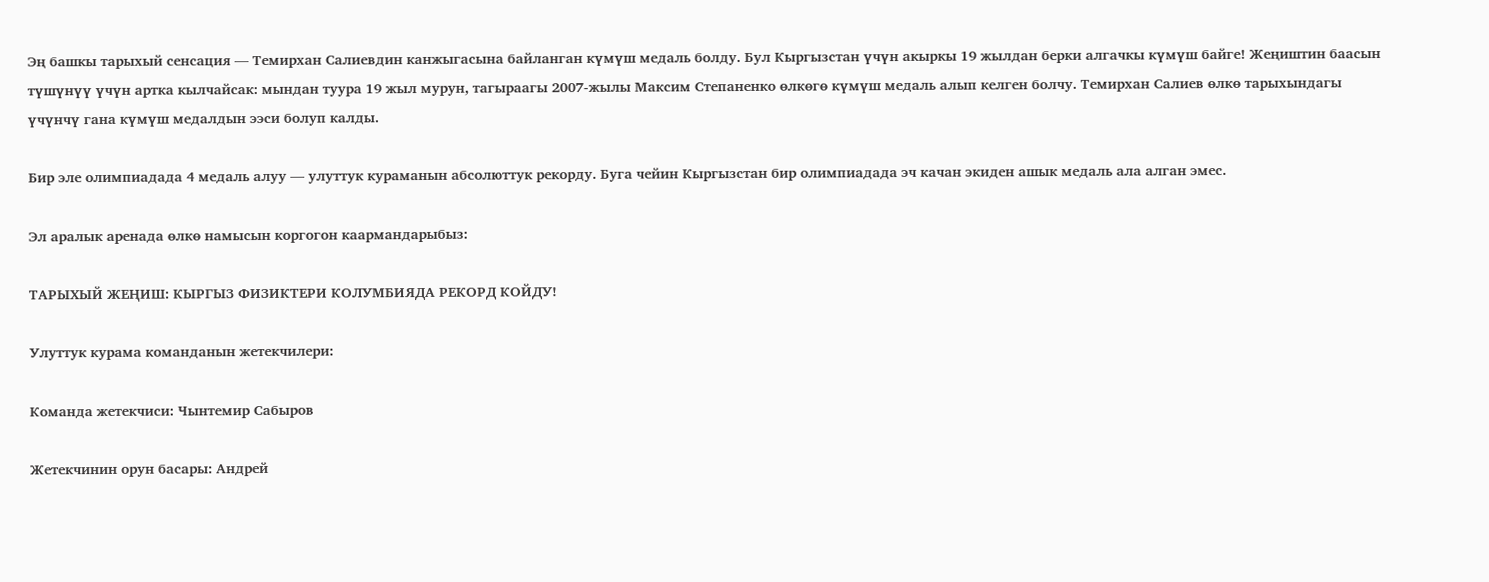Эң башкы тарыхый сенсация — Темирхан Салиевдин канжыгасына байланган күмүш медаль болду. Бул Кыргызстан үчүн акыркы 19 жылдан берки алгачкы күмүш байге! Жеңиштин баасын түшүнүү үчүн артка кылчайсак: мындан туура 19 жыл мурун, тагыраагы 2007-жылы Максим Степаненко өлкөгө күмүш медаль алып келген болчу. Темирхан Салиев өлкө тарыхындагы үчүнчү гана күмүш медалдын ээси болуп калды.

Бир эле олимпиадада 4 медаль алуу — улуттук кураманын абсолюттук рекорду. Буга чейин Кыргызстан бир олимпиадада эч качан экиден ашык медаль ала алган эмес.

Эл аралык аренада өлкө намысын коргогон каармандарыбыз:

ТАРЫХЫЙ ЖЕҢИШ: КЫРГЫЗ ФИЗИКТЕРИ КОЛУМБИЯДА РЕКОРД КОЙДУ!

Улуттук курама команданын жетекчилери:

Команда жетекчиси: Чынтемир Сабыров

Жетекчинин орун басары: Андрей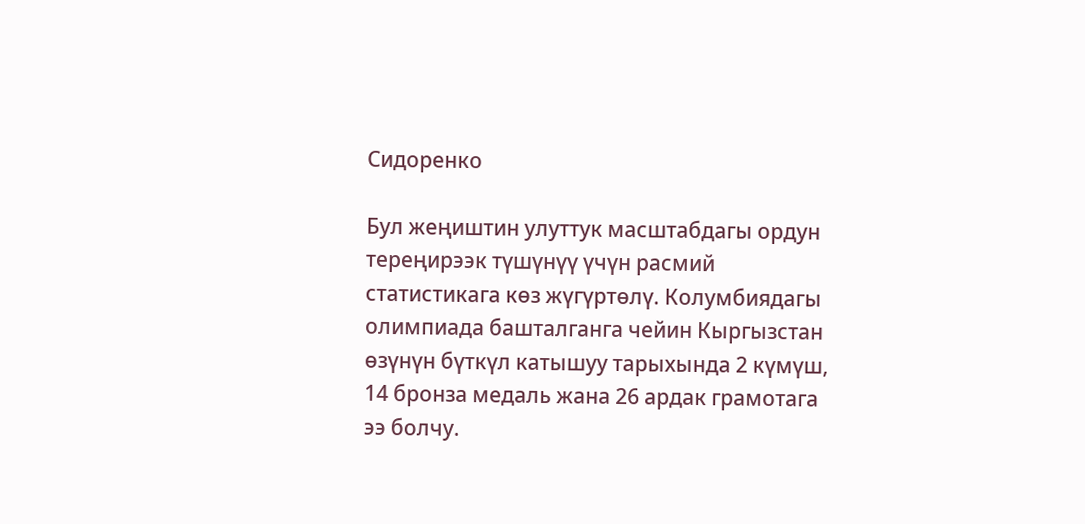Сидоренко

Бул жеңиштин улуттук масштабдагы ордун тереңирээк түшүнүү үчүн расмий статистикага көз жүгүртөлү. Колумбиядагы олимпиада башталганга чейин Кыргызстан өзүнүн бүткүл катышуу тарыхында 2 күмүш, 14 бронза медаль жана 26 ардак грамотага ээ болчу.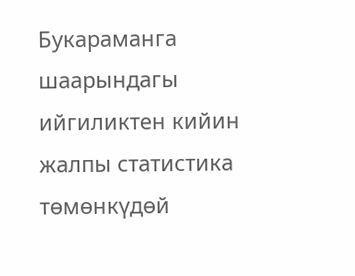Букараманга шаарындагы ийгиликтен кийин жалпы статистика төмөнкүдөй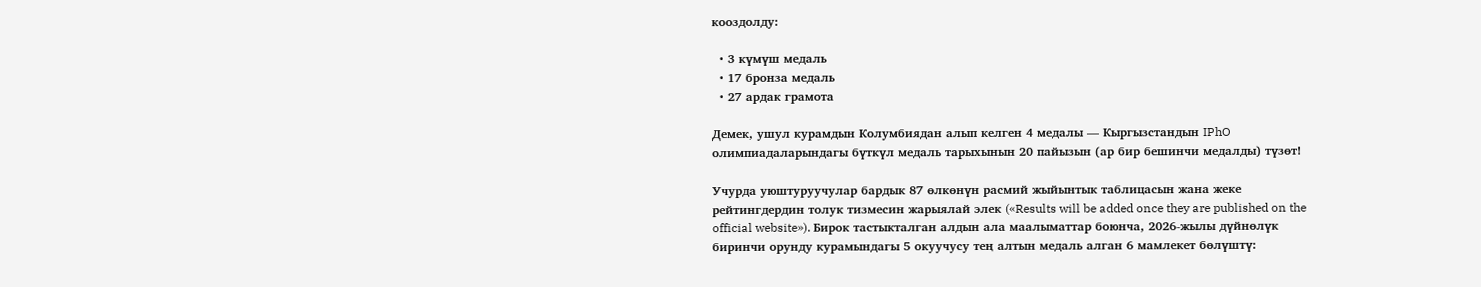кооздолду:

  • 3 күмүш медаль
  • 17 бронза медаль
  • 27 ардак грамота

Демек, ушул курамдын Колумбиядан алып келген 4 медалы — Кыргызстандын IPhO олимпиадаларындагы бүткүл медаль тарыхынын 20 пайызын (ар бир бешинчи медалды) түзөт!

Учурда уюштуруучулар бардык 87 өлкөнүн расмий жыйынтык таблицасын жана жеке рейтингдердин толук тизмесин жарыялай элек («Results will be added once they are published on the official website»). Бирок тастыкталган алдын ала маалыматтар боюнча, 2026-жылы дүйнөлүк биринчи орунду курамындагы 5 окуучусу тең алтын медаль алган 6 мамлекет бөлүштү: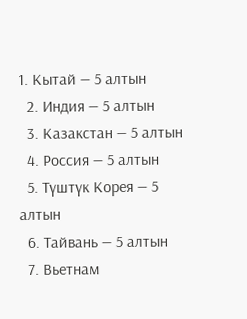1. Кытай — 5 алтын
  2. Индия — 5 алтын
  3. Казакстан — 5 алтын
  4. Россия — 5 алтын
  5. Түштүк Корея — 5 алтын
  6. Тайвань — 5 алтын
  7. Вьетнам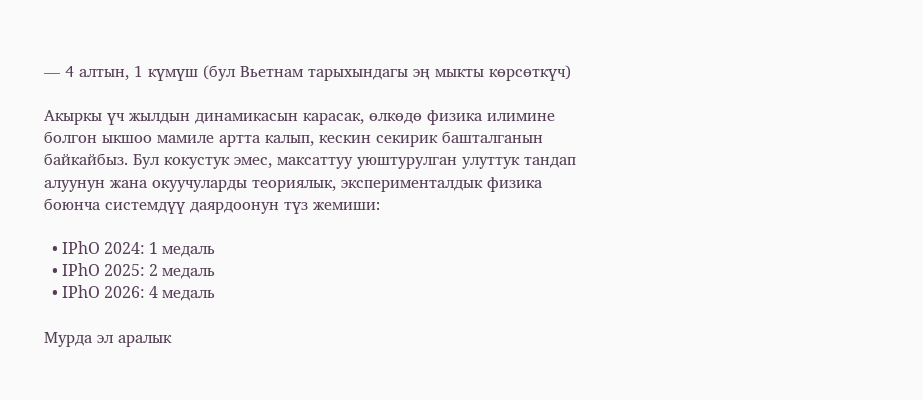— 4 алтын, 1 күмүш (бул Вьетнам тарыхындагы эң мыкты көрсөткүч)

Акыркы үч жылдын динамикасын карасак, өлкөдө физика илимине болгон ыкшоо мамиле артта калып, кескин секирик башталганын байкайбыз. Бул кокустук эмес, максаттуу уюштурулган улуттук тандап алуунун жана окуучуларды теориялык, эксперименталдык физика боюнча системдүү даярдоонун түз жемиши:

  • IPhO 2024: 1 медаль
  • IPhO 2025: 2 медаль
  • IPhO 2026: 4 медаль

Мурда эл аралык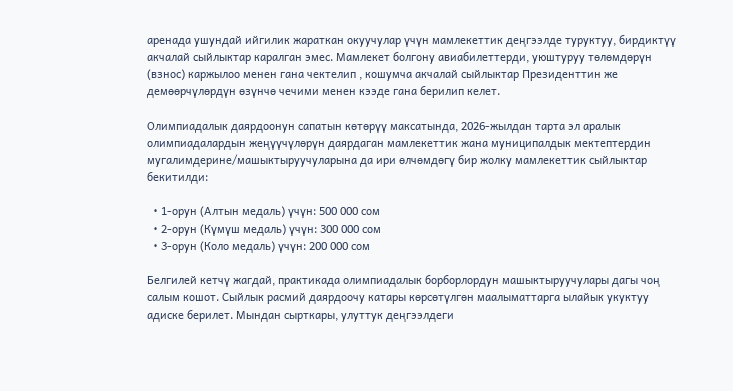аренада ушундай ийгилик жараткан окуучулар үчүн мамлекеттик деңгээлде туруктуу, бирдиктүү акчалай сыйлыктар каралган эмес. Мамлекет болгону авиабилеттерди, уюштуруу төлөмдөрүн (взнос) каржылоо менен гана чектелип , кошумча акчалай сыйлыктар Президенттин же демөөрчүлөрдүн өзүнчө чечими менен кээде гана берилип келет.

Олимпиадалык даярдоонун сапатын көтөрүү максатында, 2026-жылдан тарта эл аралык олимпиадалардын жеңүүчүлөрүн даярдаган мамлекеттик жана муниципалдык мектептердин мугалимдерине/машыктыруучуларына да ири өлчөмдөгү бир жолку мамлекеттик сыйлыктар бекитилди:

  • 1-орун (Алтын медаль) үчүн: 500 000 сом
  • 2-орун (Күмүш медаль) үчүн: 300 000 сом
  • 3-орун (Коло медаль) үчүн: 200 000 сом

Белгилей кетчү жагдай, практикада олимпиадалык борборлордун машыктыруучулары дагы чоң салым кошот. Сыйлык расмий даярдоочу катары көрсөтүлгөн маалыматтарга ылайык укуктуу адиске берилет. Мындан сырткары, улуттук деңгээлдеги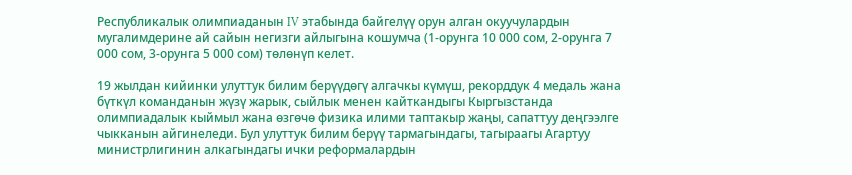Республикалык олимпиаданын IV этабында байгелүү орун алган окуучулардын мугалимдерине ай сайын негизги айлыгына кошумча (1-орунга 10 000 сом, 2-орунга 7 000 сом, 3-орунга 5 000 сом) төлөнүп келет.

19 жылдан кийинки улуттук билим берүүдөгү алгачкы күмүш, рекорддук 4 медаль жана бүткүл команданын жүзү жарык, сыйлык менен кайткандыгы Кыргызстанда олимпиадалык кыймыл жана өзгөчө физика илими таптакыр жаңы, сапаттуу деңгээлге чыкканын айгинеледи. Бул улуттук билим берүү тармагындагы, тагыраагы Агартуу министрлигинин алкагындагы ички реформалардын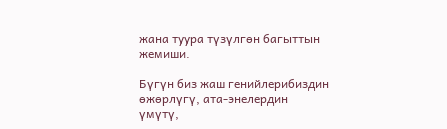жана туура түзүлгөн багыттын жемиши.

Бүгүн биз жаш генийлерибиздин өжөрлүгү, ата-энелердин үмүтү,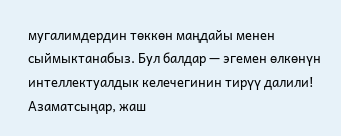мугалимдердин төккөн маңдайы менен сыймыктанабыз. Бул балдар — эгемен өлкөнүн интеллектуалдык келечегинин тирүү далили! Азаматсыңар, жаш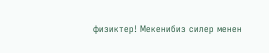физиктер! Мекенибиз силер менен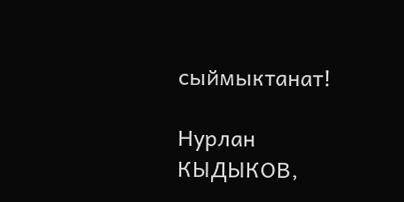сыймыктанат!

Нурлан КЫДЫКОВ,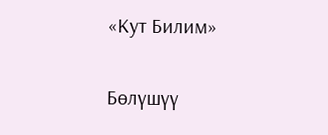«Кут Билим»

Бөлүшүү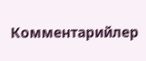Комментарийлер